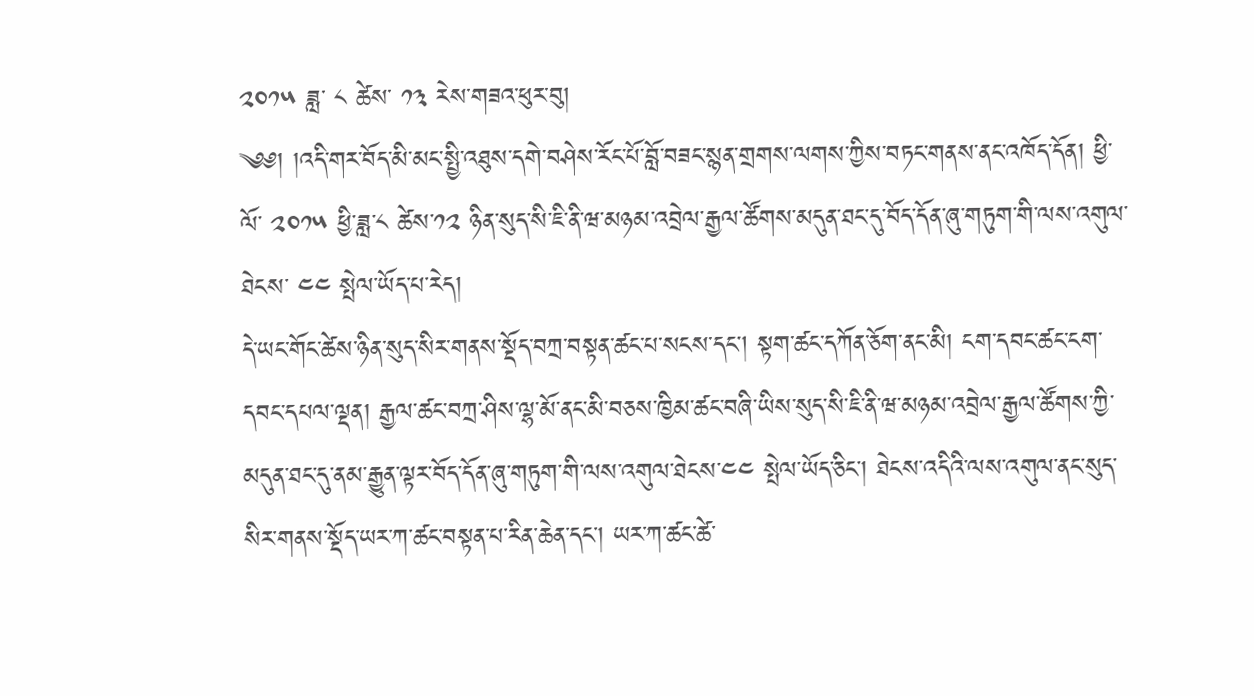༢༠༡༥ ཟླ་ ༨ ཚེས་ ༡༣ རེས་གཟའ་ཕུར་བུ།
༄༅། །འདི་གར་བོད་མི་མང་སྤྱི་འཐུས་དགེ་བཤེས་རོང་པོ་བློ་བཟང་སྙན་གྲགས་ལགས་ཀྱིས་བཏང་གནས་ནང་འཁོད་དོན། ཕྱི་ལོ་ ༢༠༡༥ ཕྱི་ཟླ་༨ ཚེས་༡༢ ཉིན་སུད་སི་ཇི་ནི་ཝ་མཉམ་འབྲེལ་རྒྱལ་ཚོགས་མདུན་ཐང་དུ་བོད་དོན་ཞུ་གཏུག་གི་ལས་འགུལ་ཐེངས་ ༤༤ སྤེལ་ཡོད་པ་རེད།
དེ་ཡང་གོང་ཚེས་ཉིན་སུད་སིར་གནས་སྡོད་བཀྲ་བསྟན་ཚང་པ་སངས་དང། སྟག་ཚང་དཀོན་ཅོག་ནང་མི། ངག་དབང་ཚང་ངག་དབང་དཔལ་ལྡན། རྒྱལ་ཚང་བཀྲ་ཤིས་ལྷ་མོ་ནང་མི་བཅས་ཁྱིམ་ཚང་བཞི་ཡིས་སུད་སི་ཇི་ནི་ཝ་མཉམ་འབྲེལ་རྒྱལ་ཚོགས་ཀྱི་མདུན་ཐང་དུ་ནམ་རྒྱུན་ལྟར་བོད་དོན་ཞུ་གཏུག་གི་ལས་འགུལ་ཐེངས་༤༤ སྤེལ་ཡོད་ཅིང་། ཐེངས་འདིའི་ལས་འགུལ་ནང་སུད་སིར་གནས་སྡོད་ཡར་ཀ་ཚང་བསྟན་པ་རིན་ཆེན་དང་། ཡར་ཀ་ཚང་ཚེ་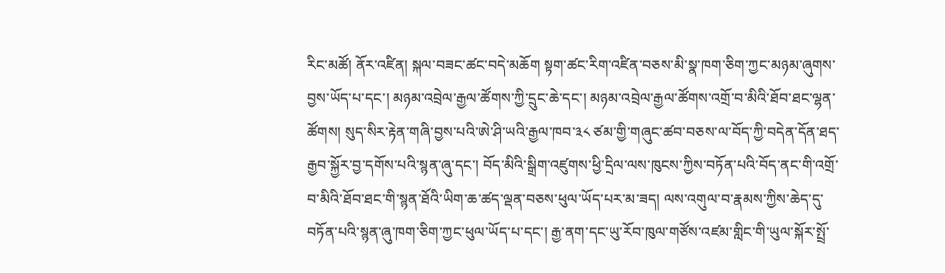རིང་མཚོ། ནོར་འཛིན། སྐལ་བཟང་ཚང་བདེ་མཆོག སྟག་ཚང་རིག་འཛིན་བཅས་མི་སྣ་ཁག་ཅིག་ཀྱང་མཉམ་ཞུགས་བྱས་ཡོད་པ་དང་། མཉམ་འབྲེལ་རྒྱལ་ཚོགས་ཀྱི་དྲུང་ཆེ་དང་། མཉམ་འབྲེལ་རྒྱལ་ཚོགས་འགྲོ་བ་མིའི་ཐོབ་ཐང་ལྷན་ཚོགས། སུད་སིར་རྟེན་གཞི་བྱས་པའི་ཨེ་ཤི་ཡའི་རྒྱལ་ཁབ་༣༨ ཙམ་གྱི་གཞུང་ཚབ་བཅས་ལ་བོད་ཀྱི་བདེན་དོན་ཐད་རྒྱབ་སྐྱོར་བྱ་དགོས་པའི་སྙན་ཞུ་དང་། བོད་མིའི་སྒྲིག་འཛུགས་ཕྱི་དྲིལ་ལས་ཁུངས་ཀྱིས་བཏོན་པའི་བོད་ནང་གི་འགྲོ་བ་མིའི་ཐོབ་ཐང་གི་སྙན་ཐོའི་ཡིག་ཆ་ཚད་ལྡན་བཅས་ཕུལ་ཡོད་པར་མ་ཟད། ལས་འགུལ་བ་རྣམས་ཀྱིས་ཆེད་དུ་བཏོན་པའི་སྙན་ཞུ་ཁག་ཅིག་ཀྱང་ཕུལ་ཡོད་པ་དང་། རྒྱ་ནག་དང་ཡུ་རོབ་ཁུལ་གཙོས་འཛམ་གླིང་གི་ཡུལ་སྐོར་སྤྲོ་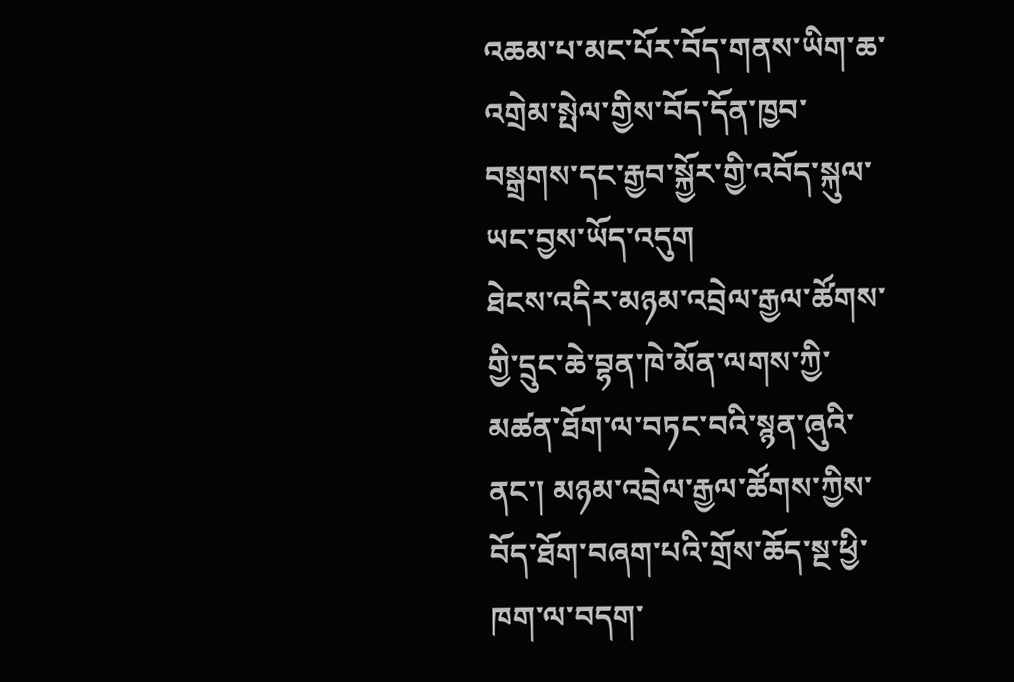འཆམ་པ་མང་པོར་བོད་གནས་ཡིག་ཆ་འགྲེམ་སྤེལ་གྱིས་བོད་དོན་ཁྱབ་བསྒྲགས་དང་རྒྱབ་སྐྱོར་གྱི་འབོད་སྐུལ་ཡང་བྱས་ཡོད་འདུག
ཐེངས་འདིར་མཉམ་འབྲེལ་རྒྱལ་ཚོགས་གྱི་དྲུང་ཆེ་བྷན་ཁེ་མོན་ལགས་ཀྱི་མཚན་ཐོག་ལ་བཏང་བའི་སྙན་ཞུའི་ནང་། མཉམ་འབྲེལ་རྒྱལ་ཚོགས་ཀྱིས་བོད་ཐོག་བཞག་པའི་གྲོས་ཆོད་སྔ་ཕྱི་ཁག་ལ་བདག་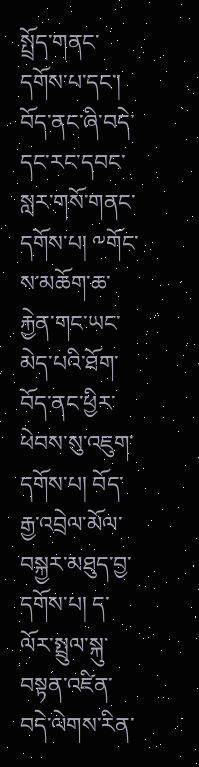སྤྲོད་གནང་དགོས་པ་དང་། བོད་ནང་ཞི་བདེ་དང་རང་དབང་སླར་གསོ་གནང་དགོས་པ། ༸གོང་ས་མཆོག་ཆ་རྐྱེན་གང་ཡང་མེད་པའི་ཐོག་བོད་ནང་ཕྱིར་ཕེབས་སུ་འཇུག་དགོས་པ། བོད་རྒྱ་འབྲེལ་མོལ་བསྐྱར་མཐུད་བྱ་དགོས་པ། ད་ལོར་སྤྲུལ་སྐུ་བསྟན་འཛིན་བདེ་ལེགས་རིན་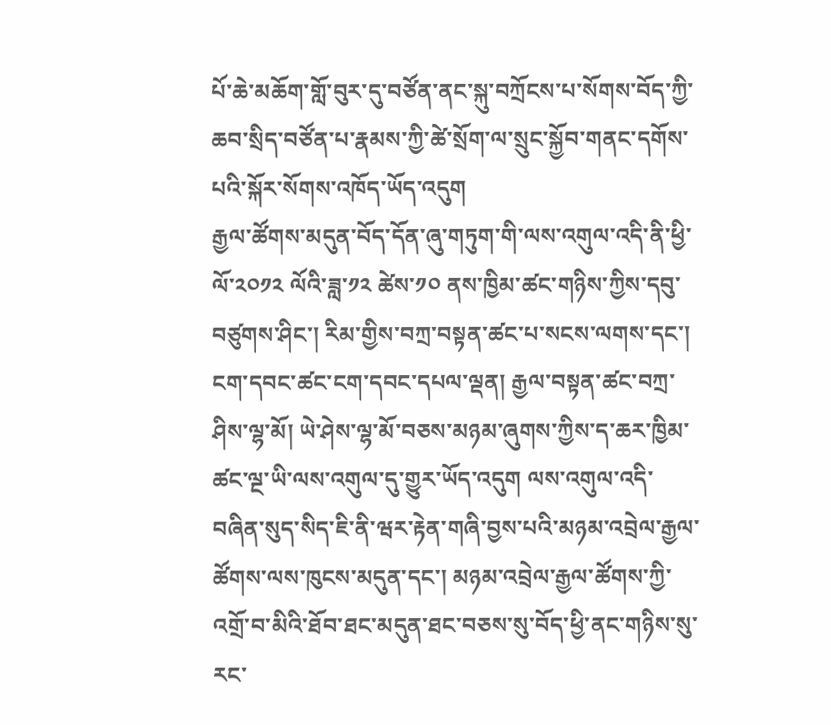པོ་ཆེ་མཆོག་གློ་བུར་དུ་བཙོན་ནང་སྐུ་བཀྲོངས་པ་སོགས་བོད་ཀྱི་ཆབ་སྲིད་བཙོན་པ་རྣམས་ཀྱི་ཚེ་སྲོག་ལ་སྲུང་སྐྱོབ་གནང་དགོས་པའི་སྐོར་སོགས་འཁོད་ཡོད་འདུག
རྒྱལ་ཚོགས་མདུན་བོད་དོན་ཞུ་གཏུག་གི་ལས་འགུལ་འདི་ནི་ཕྱི་ལོ་༢༠༡༢ ལོའི་ཟླ་༡༢ ཚེས་༡༠ ནས་ཁྱིམ་ཚང་གཉིས་ཀྱིས་དབུ་བཙུགས་ཤིང་། རིམ་གྱིས་བཀྲ་བསྟན་ཚང་པ་སངས་ལགས་དང་། ངག་དབང་ཚང་ངག་དབང་དཔལ་ལྡན། རྒྱལ་བསྟན་ཚང་བཀྲ་ཤིས་ལྷ་མོ། ཡེ་ཤེས་ལྷ་མོ་བཅས་མཉམ་ཞུགས་ཀྱིས་ད་ཆར་ཁྱིམ་ཚང་ལྔ་ཡི་ལས་འགུལ་དུ་གྱུར་ཡོད་འདུག ལས་འགུལ་འདི་བཞིན་སུད་སིད་ཇི་ནི་ཝར་རྟེན་གཞི་བྱས་པའི་མཉམ་འབྲེལ་རྒྱལ་ཚོགས་ལས་ཁུངས་མདུན་དང་། མཉམ་འབྲེལ་རྒྱལ་ཚོགས་ཀྱི་འགྲོ་བ་མིའི་ཐོབ་ཐང་མདུན་ཐང་བཅས་སུ་བོད་ཕྱི་ནང་གཉིས་སུ་རང་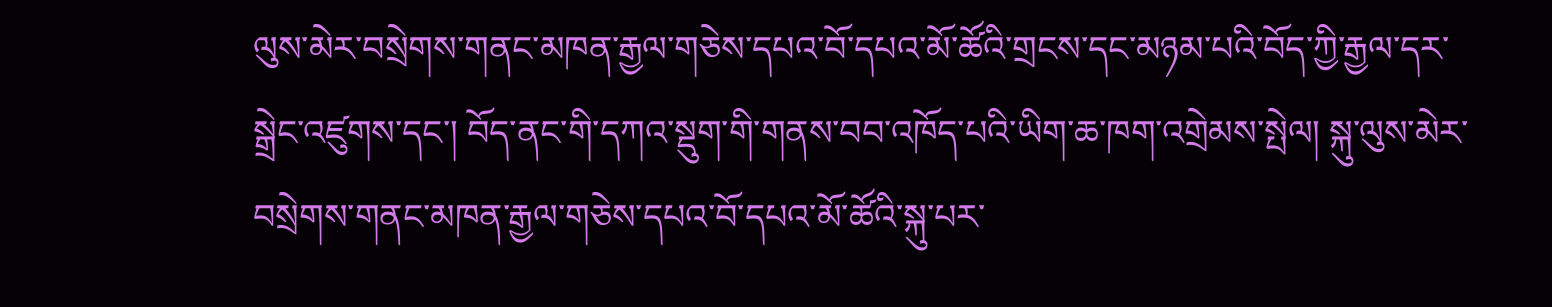ལུས་མེར་བསྲེགས་གནང་མཁན་རྒྱལ་གཅེས་དཔའ་བོ་དཔའ་མོ་ཚོའི་གྲངས་དང་མཉམ་པའི་བོད་ཀྱི་རྒྱལ་དར་སྒྲེང་འཛུགས་དང་། བོད་ནང་གི་དཀའ་སྡུག་གི་གནས་བབ་འཁོད་པའི་ཡིག་ཆ་ཁག་འགྲེམས་སྤེལ། སྐུ་ལུས་མེར་བསྲེགས་གནང་མཁན་རྒྱལ་གཅེས་དཔའ་བོ་དཔའ་མོ་ཚོའི་སྐུ་པར་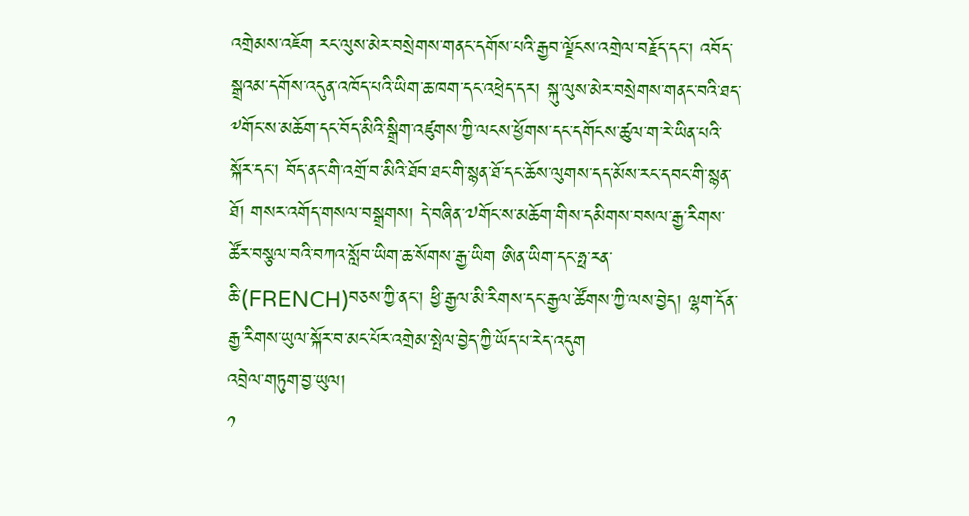འགྲེམས་འཇོག རང་ལུས་མེར་བསྲེགས་གནང་དགོས་པའི་རྒྱབ་ལྗོངས་འགྲེལ་བརྗོད་དང་། འབོད་སྒྲའམ་དགོས་འདུན་འཁོད་པའི་ཡིག་ཆ་ཁག་དང་འཕྲེད་དར། སྐུ་ལུས་མེར་བསྲེགས་གནང་བའི་ཐད་༸གོང་ས་མཆོག་དང་བོད་མིའི་སྒྲིག་འཛུགས་ཀྱི་ལངས་ཕྱོགས་དང་དགོངས་ཚུལ་ག་རེ་ཡིན་པའི་སྐོར་དང་། བོད་ནང་གི་འགྲོ་བ་མིའི་ཐོབ་ཐང་གི་སྙན་ཐོ་དང་ཆོས་ལུགས་དད་མོས་རང་དབང་གི་སྙན་ཐོ། གསར་འགོད་གསལ་བསྒྲགས། དེ་བཞིན་༧གོང་ས་མཆོག་གིས་དམིགས་བསལ་རྒྱ་རིགས་ཚོར་བསྩལ་བའི་བཀའ་སློབ་ཡིག་ཆ་སོགས་རྒྱ་ཡིག ཨིན་ཡིག་དང་ཧྥ་རན་ཆི་(FRENCH)བཅས་ཀྱི་ནང་། ཕྱི་རྒྱལ་མི་རིགས་དང་རྒྱལ་ཚོགས་ཀྱི་ལས་བྱེད། ལྷག་དོན་རྒྱ་རིགས་ཡུལ་སྐོར་བ་མང་པོར་འགྲེམ་སྤེལ་བྱེད་ཀྱི་ཡོད་པ་རེད་འདུག
འབྲེལ་གཏུག་བྱ་ཡུལ།
༡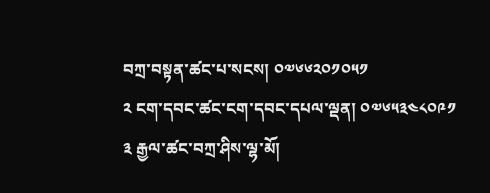བཀྲ་བསྟན་ཚང་པ་སངས། ༠༧༦༦༢༠༡༠༥༡
༢ ངག་དབང་ཚང་ངག་དབང་དཔལ་ལྡན། ༠༧༦༥༣༤༨༠༩༡
༣ རྒྱལ་ཚང་བཀྲ་ཤིས་ལྷ་མོ།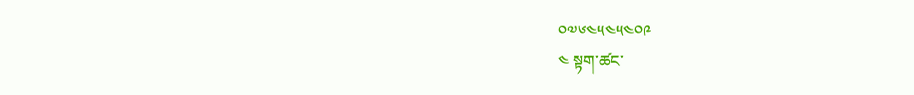༠༧༦༤༥༤༥༤༠༩
༤ སྟག་ཚང་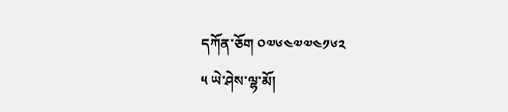དཀོན་ཅོག ༠༧༦༤༧༧༤༡༦༢
༥ ཡེ་ཤེས་ལྷ་མོ།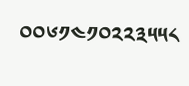༠༠༦༡༤༡༠༢༢༣༥༥༨